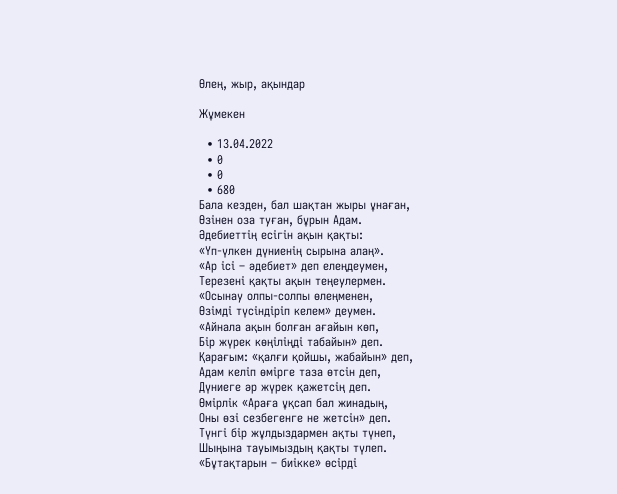Өлең, жыр, ақындар

Жұмекен

  • 13.04.2022
  • 0
  • 0
  • 680
Бала кезден, бал шақтан жыры ұнаған,
Өзінен оза туған, бұрын Адам.
Әдебиеттің есігін ақын қақты:
«Үп-үлкен дүниенің сырына алаң».
«Ар ісі – әдебиет» деп елеңдеумен,
Терезені қақты ақын теңеулермен.
«Осынау олпы-солпы өлеңменен,
Өзімді түсіндіріп келем» деумен.
«Айнала ақын болған ағайын көп,
Бір жүрек көңіліңді табайын» деп.
Қарағым: «қалғи қойшы, жабайын» деп,
Адам келіп өмірге таза өтсін деп,
Дүниеге әр жүрек қажетсің деп.
Өмірлік «Араға ұқсап бал жинадың,
Оны өзі сезбегенге не жетсін» деп.
Түнгі бір жұлдыздармен ақты түнеп,
Шыңына тауымыздың қақты түлеп.
«Бұтақтарын – биікке» өсірді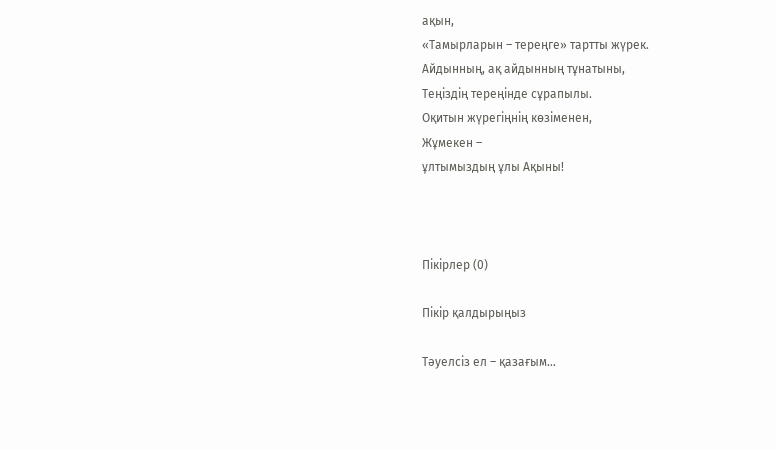ақын,
«Тамырларын – тереңге» тартты жүрек.
Айдынның, ақ айдынның тұнатыны,
Теңіздің тереңінде сұрапылы.
Оқитын жүрегіңнің көзіменен,
Жұмекен –
ұлтымыздың ұлы Ақыны!



Пікірлер (0)

Пікір қалдырыңыз

Тәуелсіз ел – қазағым...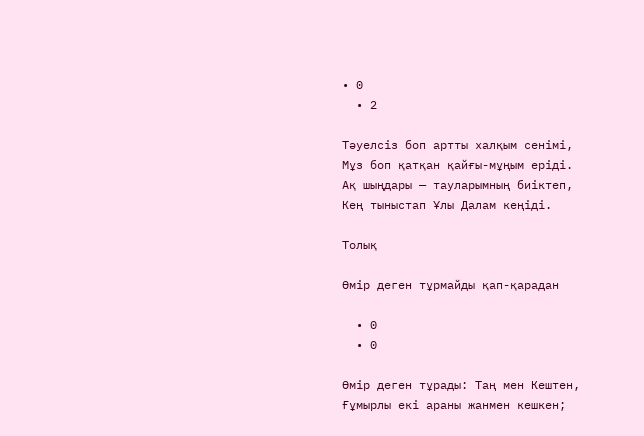• 0
  • 2

Тәуелсіз боп артты халқым сенімі,
Мұз боп қатқан қайғы-мұңым еріді.
Ақ шыңдары — тауларымның биіктеп,
Кең тыныстап Ұлы Далам кеңіді.

Толық

Өмір деген тұрмайды қап-қарадан

  • 0
  • 0

Өмір деген тұрады: Таң мен Кештен,
Ғұмырлы екі араны жанмен кешкен;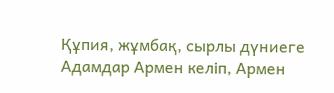Құпия, жұмбақ, сырлы дүниеге
Адамдар Армен келіп, Армен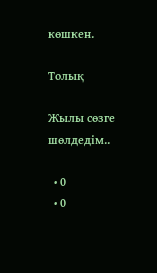көшкен.

Толық

Жылы сөзге шөлдедім..

  • 0
  • 0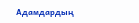Адамдардың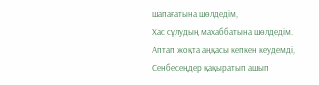шапағатына шөлдедім,
Хас сұлудың махаббатына шөлдедім.
Аптап жоқта аңқасы кепкен кеудемді,
Сенбесеңдер қақыратып ашып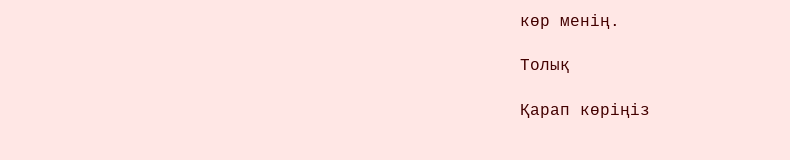көр менің.

Толық

Қарап көріңіз